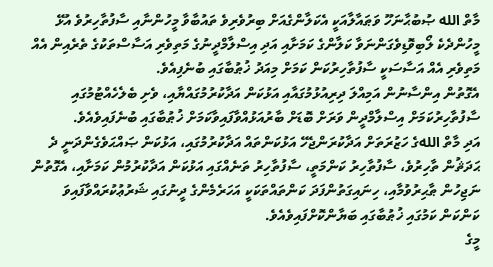މާތް الله ޞުބުޙާނަހޫ ވަޠައާލާއަކީ އެކަލާންގެއަށް ބިރުވެރިވެ ތައުބާވާ މީހުންނާއި ސާފުތާހިރުވެ އުޅޭ މީހުންދެކެ ލޯބިވޮޑިވެގަންނަވާ ކަލާންގެ ކަމަށާއި އަދި އިސްލާމްދީނުގެ މަތިވެރި އަސާސްތަކުގެ ތެރެއިން އެއް މަތިވެރި އެއް އަސާސަކީ ސާފުތާހިރުކަން ކަމަށް މިއަދު ޚުޠުބާގައި ބުނެފިއެވެ.
އެގޮތުން އިންސާނުން އަމިއްލަ ދިރިއުޅުމުގައާއި އަޅުކަން އަދާކުރުމުގައްޔާއި، ވެށި ބެލެހެއްޓުމުގައި ސާފުތާހިރުކަމަށް އިސްލާމްދީން ވަރަށް ބޮޑަށް ބާރުއަޅުއްވާފައިވާކަމަށް ޚުޠުބާގައި ބުނެފައިވެއެވެ.
އަދި މާތް اللهގެ ހަޒުރަތަށް އަދާކުރަންޖެހޭ އަޅުކަންތައް އަދާކުރުމުގައި، އަޅުކަން ޞައްޙަވެގެންދަނީ ދެ ޙަދަޘުން ތާހިރުވެ، ސާފުތާހިރު ކަންމަތީ، ސާފުތާހިރު ތަނެއްގައި އަޅުކަން އަދާކުރުމުން ކަމަށާއި، އެގޮތުން ނަޖިހުން ޠާޙިރުވުމާއި، ހިނައިގަތުންފަދަ ކަންތައްތަކަކީ އަހަރެމެންގެ ދީނުގައި ޝަރުޢުކުރައްވާފައިވަ ކަންކަން ކަމުގައި ޚުޠުބާގައި ބަޔާންކޮށްފައިވެއެވެ.
މީގެ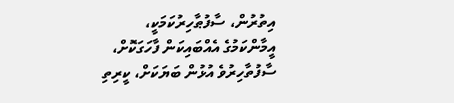އިތުރުން، ސާފުޠާހިރުކަމަކީ، އީމާންކަމުގެ އެއްބައިކަން ފާހަގަކޮށް، ސާފުތާހިރުވެ އުޅުން ބަޔަކަށް، ކީރިތި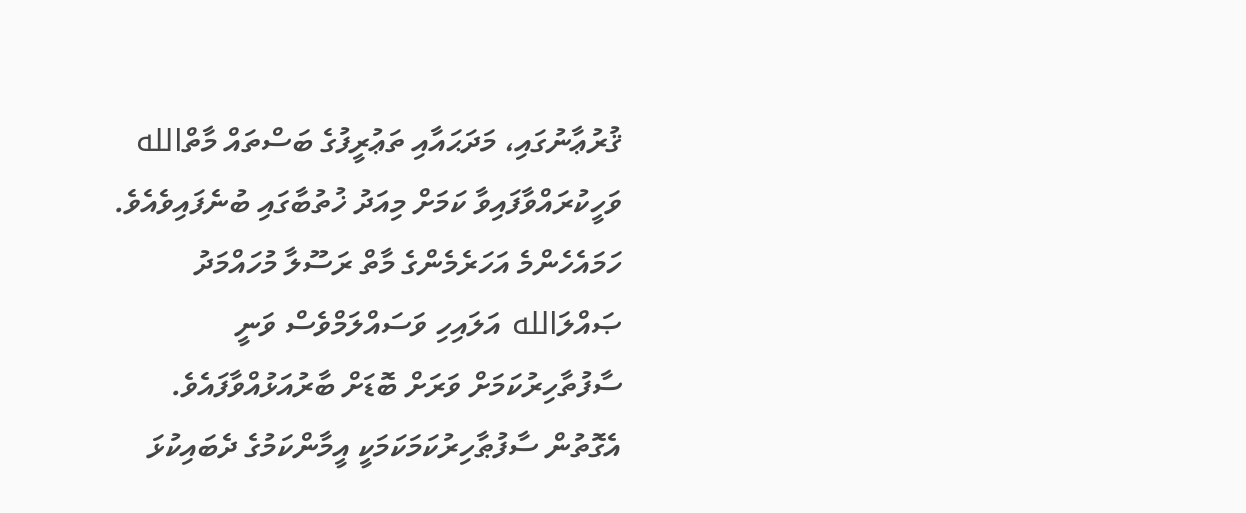ޤުރުޢާނުގައި، މަދަޙައާއި ތަޢުރީފުގެ ބަސްތައް މާތްالله ވަހީކުރައްވާފައިވާ ކަމަށް މިއަދު ޚުތުބާގައި ބުނެފައިވެއެވެ.
ހަމައެހެންމެ އަހަރެމެންގެ މާތް ރަސޫލާ މުހައްމަދު ޞައްލަالله އަލައިހި ވަސައްލަމްވެސް ވަނީ ސާފުތާހިރުކަމަށް ވަރަށް ބޮޑަށް ބާރުއަޅުއްވާފައެވެ. އެގޮތުން ސާފުޠާހިރުކަމަކަމަކީ އީމާންކަމުގެ ދެބައިކުޅަ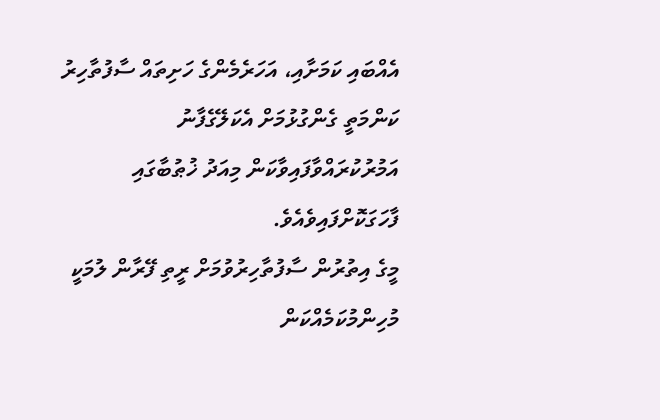އެއްބައި ކަމަށާއި، އަހަރެމެންގެ ހަށިތައް ސާފުތާހިރު ކަންމަތީ ގެންގުޅުމަށް އެކަލޭގެފާނު އަމުރުކުރައްވާފައިވާކަން މިއަދު ޚުޠުބާގައި ފާހަގަކޮށްފައިވެއެވެ.
މީގެ އިތުރުން ސާފުތާހިރުވުމަށް ރީތި ފޭރާން ލުމަކީ މުހިންމުކަމެއްކަން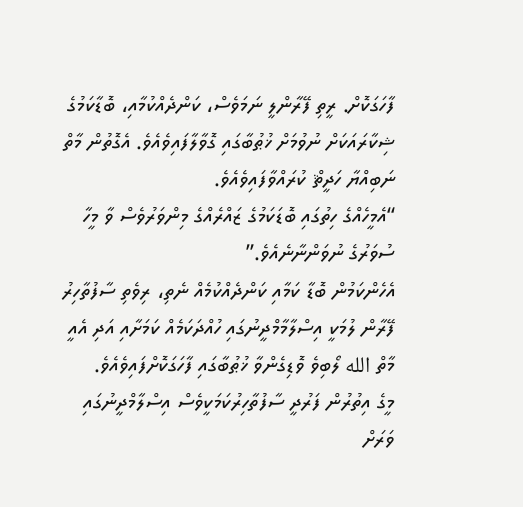ފާހަގަކޮށް. ރީތި ފޭރާންލީ ނަމަވެސް، ކަންދެއްކުމާއި، ބޮޑާކަމުގެ ޝިކާރައަކަށް ނުވުމަށް ޚުޠުބާގައި ގޮވާލާފައިވެއެވެ. އެގޮތުން މާތް ނަބިއްޔާ ހަދީޘް ކުރައްވާފައިވެއެވެ.
“އެމީހެއްގެ ހިތުގައި ބޮޑަކަމުގެ ޒައްރެއްގެ މިންވަރުވެސް ވާ މީހާ ސުވަރުގެ ނުވަންނާނެއެވެ.”
އެހެންކަމުން ބޮޑާ ކަމާއި ކަންދެއްކުމެއް ނެތި، ރިވެތި ސާފުތާހިރު ފޭރާން ލުމަކީ އިސްލާމާމްދީނުގައި ހުއްދަކަމެއް ކަމަށާއި އަދި އެއީ މާތް الله ލޯބިވެ ވޮޑިގެންވާ ޚުޠުބާގައި ފާހަގަކޮށްފައިވެއެވެ.
މީގެ އިތުރުން ފަރުދީ ސާފުތާހިރުކަމަކީވެސް އިސްލާމްދީނުގައި ވަރަށް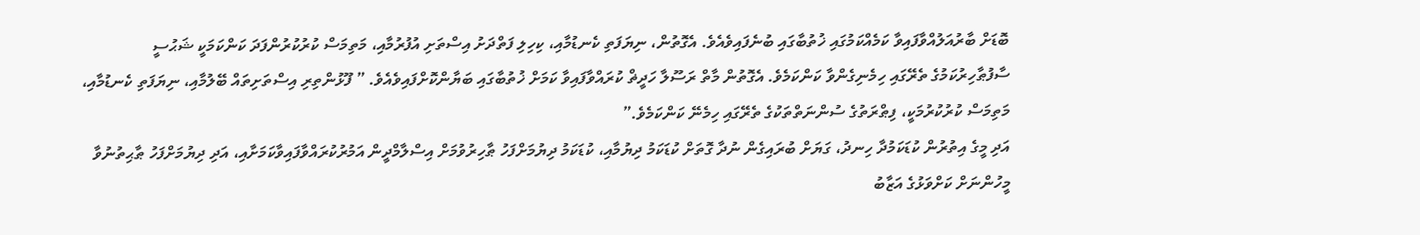ބޮޑަށް ބާރުއަލުއްވާފައިވާ ކަމެއްކަމުގައި ޚުތުބާގައި ބުނެފައިވެއެވެ. އެގޮތުން، ނިޔަފަތި ކެނޑުމާއި، ކިހިލި ފަތްދަށު އިސްތަށި އުފުރުމާއި، މަތިމަސް ކުރުކުރުންފަދަ ކަންކަމަކީ ޝަޙުސީ ސާފުޠާހިރުކަމުގެ ތެރޭގައި ހިމެނިގެންވާ ކަންކަމެވެ. އެގޮތުން މާތް ރަސޫލާ ހަދީޡް ކުރައްވާފައިވާ ކަމަށް ޚުތުބާގައި ބަޔާންކޮށްފައިވެއެވެ. ” ފޫޅުންތިރި އިސްތަށިތައް ބޭލުމާއި، ނިޔަފަތި ކެނޑުމާއި، މަތިމަސް ކުރުކުރުމަކީ، ފިޠްރަތުގެ ސުންނަތްތަކުގެ ތެރޭގައި ހިމެނޭ ކަންކަމެވެ.”
އަދި މީގެ އިތުރުން ކުޑަކަމުދާ ހިނދު، ގަޔަށް ބުރައިގެން ނުދާ ގޮތަށް ކުޑަކަމު ދިޔުމާއި، ކުޑަކަމު ދިޔުމަށްފަހު ޠާހިރުވުމަށް އިސްލާމްދީން އަމުރުކުރައްވާފައިވާކަމަށާއި، އަދި ދިޔުމަށްފަހު ޠާޙިތުނުވާ މީހުންނަށް ކަށްވަޅުގެ އަޒާބު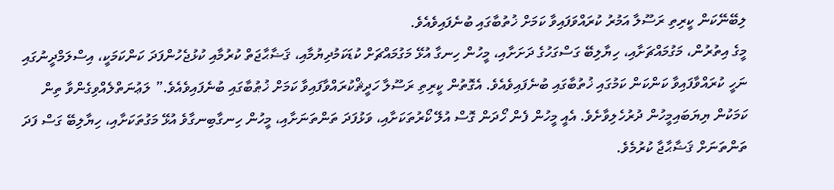ލިބޭނޭކަން ކީރިތި ރަސޫލާ އަމުރު ކުރައްވަފައިވާ ކަމަށް ޚުތުބާގައި ބުނެފައިވެއެވެ.
މީގެ އިތުރުން، މަގުމައްޗަށާއި، ހިޔާލިބޭ ގަސްގަހުގެ ދަށަށާއި، މީހުން ހިނގާ އުޅޭ މަގުމައްޗަށް ކުޑަކަމުދިޔުމާއި، ޤަޟާޙާޖަތް ކުރުމާއި ކުޅުޖެހުންފަދަ ކަންކަމަކީ، އިސްލަމްދީނުގައި ނަހީ ކުރައްވާފައިވާ ކަންކަން ކަމުގައި ޚުތުބާގައި ބުނެފައިވެއެވެ. އެގޮތުން ކީރިތި ރަސޫލާ ހަދީޘްކުރައްވާފައިވާ ކަމަށް ޚުޠުބާގައި ބުނެފައިވެއެވެ.” ލަޢުނަތްލެއްވިގެންވާ ތިން ކަމަކުން ޔިޔަބައިމީހުން ދުރުހެލިވާށެވެ. އެއީ މީހުން ފެން ހޯދަން ގޮސް އުލޭ ކޯރުތަކަށާއި، ވަޅުފަދަ ތަންތަނަށާއި، މީހުން ހިނގާބިނގާވެ އުޅޭ މަގުތަކަށާއި، ހިޔާލިބޭ ގަސް ފަދަ ތަންތަނަށް ޤަޟާޙާޖާ ކުރުމެވެ.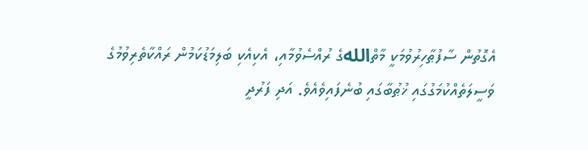އެގޮތުން ސާފުޠާހިރުވުމަކީ މާތްاللهގެ ރުއްސެވުމާއި، އެކިއެކި ބަލިމަޑުކަމުން ރައްކާތެރިވުމުގެ ވަސީލަތެއްކުމަގުގައި ޚުޠުބާގައި ބުނެފައިވެއެވެ. އަދި ފަރުދީ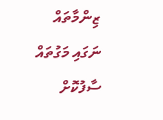ޒިންމާތައް ނަގައި މަގުތައް ސާފުކޮށް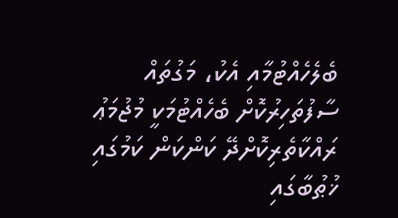ބެލެހެއްޓުމާއި އެކު، މަގުތައް ސާފުތަހިރުކޮށް ބެހެއްޓުމަކީ މުޖުމަޢު ރައްކާތެރިކޮށްދޭ ކަންކަން ކަމުގައި ޚުޠުބާގައި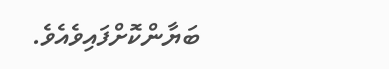ބަޔާންކޮށްފައިވެއެވެ.